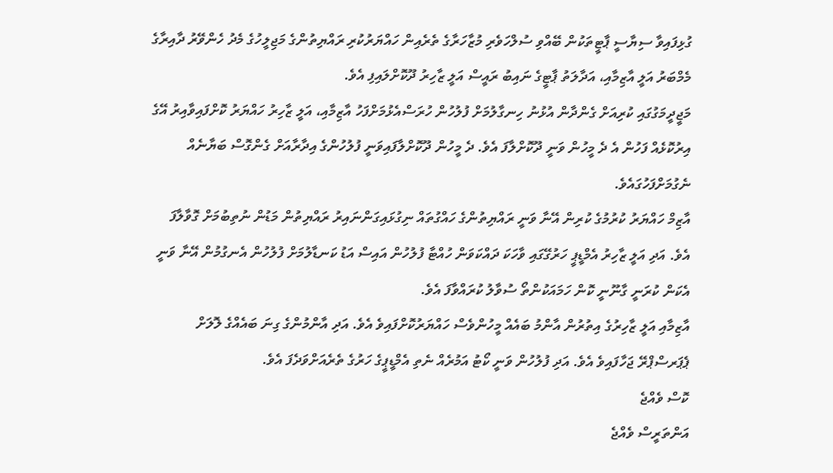ގުޅިފައިވާ ސިޔާސީ ޕާޓީތަކުން ބޭއްވި ސުލްހަވެރި މުޒާހަރާގެ ތެރެއިން ހައްޔަރުކުރި ރައްޔިތުންގެ މަޖިލީހުގެ މެދު ހެންވޭރު ދާއިރާގެ މެމްބަރު އަލީ އާޒިމާއި، އަދާލަތު ޕާޓީގެ ނައިބު ރައީސް އަލީ ޒާހިރު ދޫކޮށްލައިފި އެވެ.
މަޖީދީމަގުގައި ކުރިއަށް ގެންދާން އުޅުނު ހިނގާލުމަށް ފުލުހުން ހުރަސްއެޅުމަށްފަހު އާޒިމާއި، އަލީ ޒާހިރު ހައްޔަރު ކޮށްފައިވާއިރު އޭގެ އިރުކޮޅެއް ފަހުން އެ ދެ މީހުން ވަނީ ދޫކޮށްލާފަ އެވެ. ދެ މީހުން ދޫކޮށްލާފައިވަނީ ފުލުހުންގެ އިދާރާއަށް ގެންގޮސް ބަޔާނެއް ނެގުމަށްފަހުގައެވެ.
އާޒިމް ހައްޔަރު ކުރުމުގެ ކުރިން އޭނާ ވަނީ ރައްޔިތުންގެ ހައްގުތައް ނިގުޅައިގަންނައިރު ރައްޔިތުން މަޑުން ނުތިބުމަށް ގޮވާލާފަ އެވެ. އަދި އަލީ ޒާހިރު އެމްޑީޕީ ހަރުގޭގައި ވާހަކަ ދައްކަވަން ހުއްޓާ ފުލުހުން އައިސް އަޑު ކަނޑާލުމަށް ފުލުހުން އެނގުމުން އޭނާ ވަނީ އެކަން ކުރަނީ ގާނޫނީ ކޮން ހަމައަކުންތޯ ސުވާލު ކުރައްވާފަ އެވެ.
އާޒިމާއި އަލީ ޒާހިރުގެ އިތުރުން އާންމު ބައެއް މީހުންވެސް ހައްޔަރުކޮށްފައިވެ އެވެ. އަދި އާންމުންގެ ގިނަ ބައެއްގެ ލޮލަށް ޕެޕަރސްޕްރޭ ޖަހާފައިވެ އެވެ. އަދި ފުލުހުން ވަނީ ކޯޓު އަމުރެއް ނެތި އެމްޑީޕީގެ ހަރުގެ ތެރެއަށްވަދެފަ އެވެ.
ކޮސް ވެއްޖެ
އަންތަރީސް ވެއްޖެ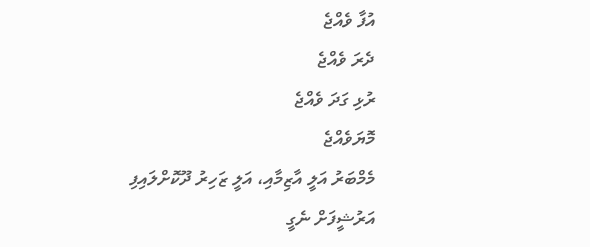އުފާ ވެއްޖެ
ދެރަ ވެއްޖެ
ރުޅި ގަދަ ވެއްޖެ
މޮޔަވެއްޖެ
މެމްބަރު އަލީ އާޒިމާއި، އަލީ ޒަހިރު ދޫކޮށްލައިފި
އަރުޝީފަށް ނެގީ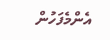އެންމެފަހުން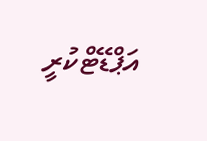އަޕްޑޭޓްކުރީ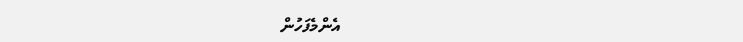އެންމެފަހުން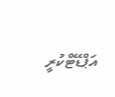އަޕްޑޭޓްކުރީ